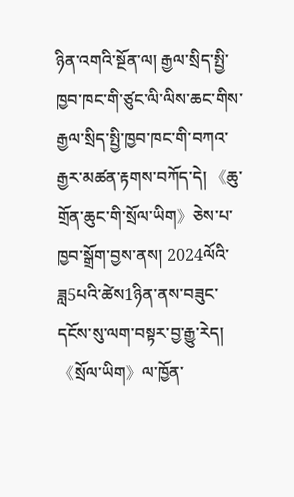ཉིན་འགའི་སྔོན་ལ། རྒྱལ་སྲིད་སྤྱི་ཁྱབ་ཁང་གི་ཙུང་ལི་ལིས་ཆང་གིས་རྒྱལ་སྲིད་སྤྱི་ཁྱབ་ཁང་གི་བཀའ་རྒྱར་མཚན་རྟགས་བཀོད་དེ། 《ཆུ་གྲོན་ཆུང་གི་སྲོལ་ཡིག》ཅེས་པ་ཁྱབ་སྒྲོག་བྱས་ནས། 2024ལོའི་ཟླ5པའི་ཚེས1ཉིན་ནས་བཟུང་དངོས་སུ་ལག་བསྟར་བྱ་རྒྱུ་རེད།
《སྲོལ་ཡིག》ལ་ཁྱོན་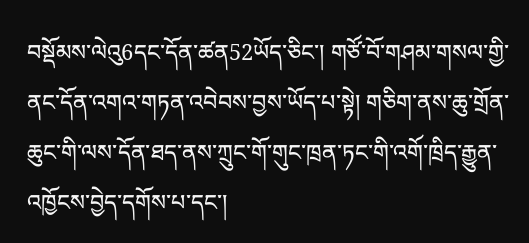བསྡོམས་ལེའུ6དང་དོན་ཚན52ཡོད་ཅིང་། གཙོ་བོ་གཤམ་གསལ་གྱི་ནང་དོན་འགའ་གཏན་འབེབས་བྱས་ཡོད་པ་སྟེ། གཅིག་ནས་ཆུ་གྲོན་ཆུང་གི་ལས་དོན་ཐད་ནས་ཀྲུང་གོ་གུང་ཁྲན་ཏང་གི་འགོ་ཁྲིད་རྒྱུན་འཁྱོངས་བྱེད་དགོས་པ་དང་།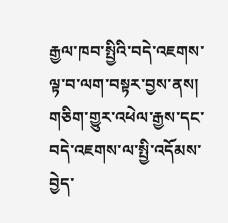རྒྱལ་ཁབ་སྤྱིའི་བདེ་འཇགས་ལྟ་བ་ལག་བསྟར་བྱས་ནས། གཅིག་གྱུར་འཕེལ་རྒྱས་དང་བདེ་འཇགས་ལ་སྤྱི་འདོམས་བྱེད་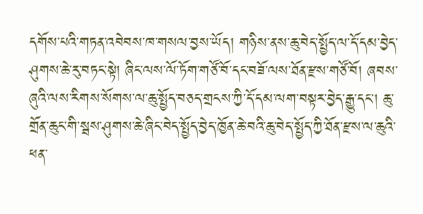དགོས་པའི་གཏན་འབེབས་ཁ་གསལ་བྱས་ཡོད། གཉིས་ནས་ཆུ་བེད་སྤྱོད་ལ་དོ་དམ་བྱེད་ཤུགས་ཆེ་རུ་བཏང་སྟེ། ཞིང་ལས་ལོ་ཏོག་གཙོ་བོ་དང་བཟོ་ལས་ཐོན་རྫས་གཙོ་བོ། ཞབས་ཞུའི་ལས་རིགས་སོགས་ལ་ཆུ་སྤྱོད་བཅད་གྲངས་ཀྱི་དོ་དམ་ལག་བསྟར་བྱེད་རྒྱུ་དང་། ཆུ་གྲོན་ཆུང་གི་སྦས་ཤུགས་ཆེ་ཞིང་བེད་སྤྱོད་བྱེད་ཁྱོན་ཆེ་བའི་ཆུ་བེད་སྤྱོད་ཀྱི་ཐོན་རྫས་ལ་ཆུའི་ཕན་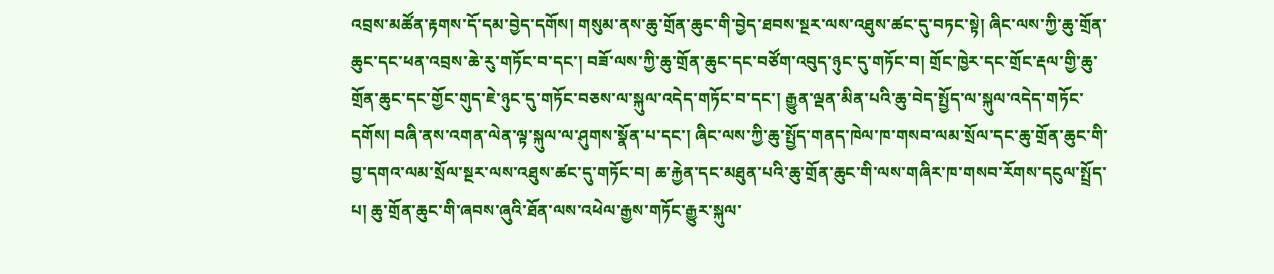འབྲས་མཚོན་རྟགས་དོ་དམ་བྱེད་དགོས། གསུམ་ནས་ཆུ་གྲོན་ཆུང་གི་བྱེད་ཐབས་སྔར་ལས་འཐུས་ཚང་དུ་བཏང་སྟེ། ཞིང་ལས་ཀྱི་ཆུ་གྲོན་ཆུང་དང་ཕན་འབྲས་ཆེ་རུ་གཏོང་བ་དང་། བཟོ་ལས་ཀྱི་ཆུ་གྲོན་ཆུང་དང་བཙོག་འབུད་ཉུང་དུ་གཏོང་བ། གྲོང་ཁྱེར་དང་གྲོང་རྡལ་གྱི་ཆུ་གྲོན་ཆུང་དང་གྱོང་གུད་ཇེ་ཉུང་དུ་གཏོང་བཅས་ལ་སྐུལ་འདེད་གཏོང་བ་དང་། རྒྱུན་ལྡན་མིན་པའི་ཆུ་བེད་སྤྱོད་ལ་སྐུལ་འདེད་གཏོང་དགོས། བཞི་ནས་འགན་ལེན་ལྟ་སྐུལ་ལ་ཤུགས་སྣོན་པ་དང་། ཞིང་ལས་ཀྱི་ཆུ་སྤྱོད་གནད་ཁེལ་ཁ་གསབ་ལམ་སྲོལ་དང་ཆུ་གྲོན་ཆུང་གི་བྱ་དགའ་ལམ་སྲོལ་སྔར་ལས་འཐུས་ཚང་དུ་གཏོང་བ། ཆ་རྐྱེན་དང་མཐུན་པའི་ཆུ་གྲོན་ཆུང་གི་ལས་གཞིར་ཁ་གསབ་རོགས་དངུལ་སྤྲོད་པ། ཆུ་གྲོན་ཆུང་གི་ཞབས་ཞུའི་ཐོན་ལས་འཕེལ་རྒྱས་གཏོང་རྒྱུར་སྐུལ་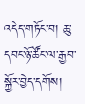འདེད་གཏོང་བ། ཆུ་དབང་ཉོ་ཚོང་ལ་རྒྱབ་སྐྱོར་བྱེད་དགོས།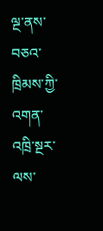ལྔ་ནས་བཅའ་ཁྲིམས་ཀྱི་འགན་འཁྲི་སྔར་ལས་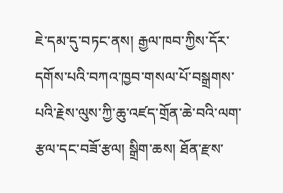ཇེ་དམ་དུ་བཏང་ནས། རྒྱལ་ཁབ་ཀྱིས་དོར་དགོས་པའི་བཀའ་ཁྱབ་གསལ་པོ་བསྒྲགས་པའི་རྗེས་ལུས་ཀྱི་ཆུ་འཛད་གྲོན་ཆེ་བའི་ལག་རྩལ་དང་བཟོ་རྩལ། སྒྲིག་ཆས། ཐོན་རྫས་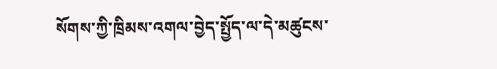སོགས་ཀྱི་ཁྲིམས་འགལ་བྱེད་སྤྱོད་ལ་དེ་མཚུངས་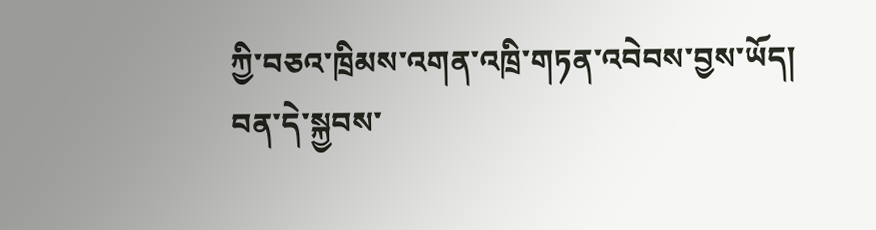ཀྱི་བཅའ་ཁྲིམས་འགན་འཁྲི་གཏན་འབེབས་བྱས་ཡོད།
བན་དེ་སྐྱབས་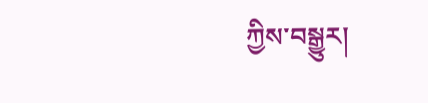ཀྱིས་བསྒྱུར།